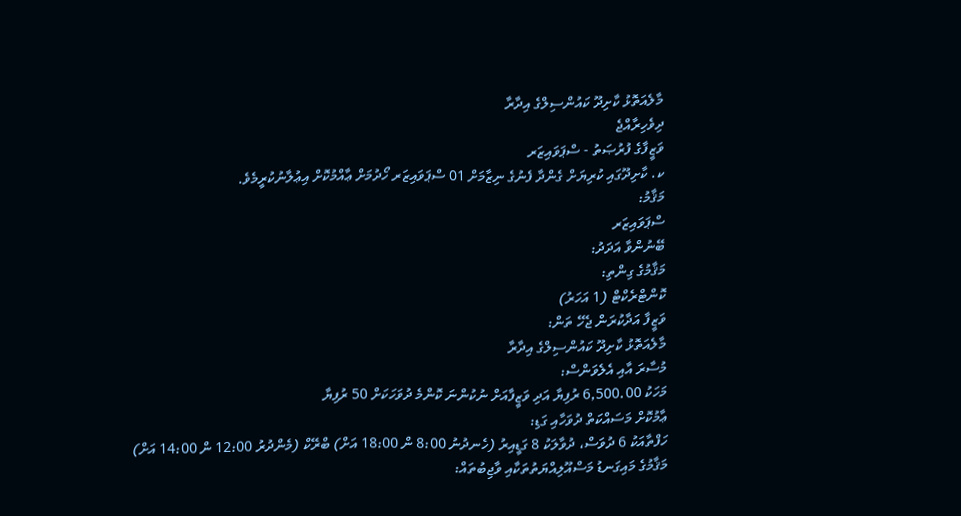މާލެއަތޮޅު ކާށިދޫ ކައުންސިލްގެ އިދާރާ
ދިވެހިރާއްޖެ
ވަޒީފާގެ ފުރުޞަތު - ސްޕަވައިޒަރ
ކ. ކާށިދޫގައި ކުރިޔަށް ގެންދާ ފެނުގެ ނިޒާމަށް 01 ސްޕަވައިޒަރ ހޯދުމަށް ޢާއްމުކޮށް އިޢުލާނުކުރީމެވެ.
މަޤާމު:
ސްޕަވައިޒަރ
ބޭނުންވާ އަދަދު:
މަޤާމުގެ ގިންތި:
ކޮންޓްރެކްޓް (1 އަހަރު)
ވަޒީފާ އަދާކުރަން ޖެހޭ ތަން:
މާލެއަތޮޅު ކާށިދޫ ކައުންސިލްގެ އިދާރާ
މުސާރަ އާއި އެލެވަންސް:
މަހަކު 6,500.00 ރުފިޔާ އަދި ވަޒީފާއަށް ނުކުންނަ ކޮންމެ ދުވަހަކަށް 50 ރުފިޔާ
ޢާމުކޮށް މަސައްކަތް ދުވަހާއި ގަޑި:
ހަފްތާއަކު 6 ދުވަސް، ދުވާލަކު 8 ގަޑީއިރު (ހެނދުނު 8:00 ން 18:00 އަށް) ބްރޭކް (މެންދުރު 12:00 ން 14:00 އަށް)
މަޤާމުގެ މައިގަނޑު މަސްއޫލިއްޔަތުތަކާއި ވާޖިބުތައް: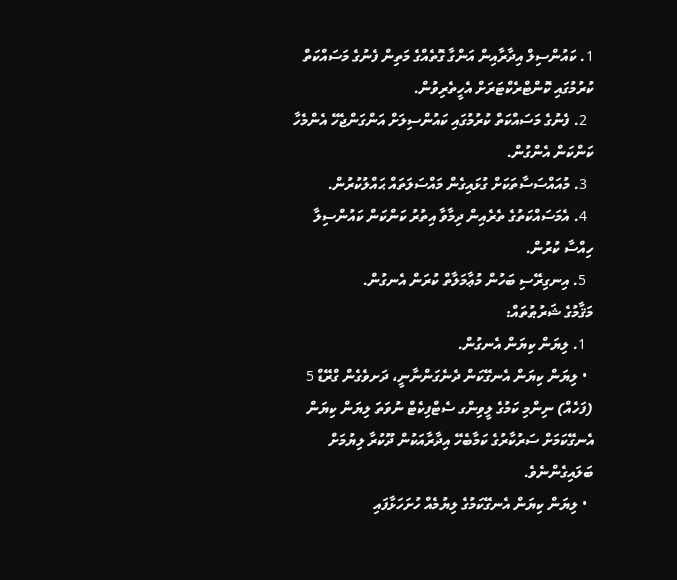1. ކައުންސިލް އިދާރާއިން އަންގާ ގޮތެއްގެ މަތިން ފެނުގެ މަސައްކަތް ކުރުމުގައި ކޮންޓްރެކްޓަރަށް އެހީތެރިވުން.
  2. ފެނުގެ މަސައްކަތް ކުރުމުގައި ކައުންސިލަށް އަންގަންޖެހޭ އެންމެހާ ކަންކަން އެންގުން.
  3. މުއައްސަސާތަކަށް ގުޅައިގެން މައްސަލަތައް ޙައްލުކުރުން.
  4. އެމަސައްކަތުގެ ތެރެއިން ދިމާވާ އިތުރު ކަންކަން ކައުންސިލާ ހިއްސާ ކުރުން.
  5. އިނގިރޭސި ބަހުން މުޢާމަލާތް ކުރަން އެނގުން.
މަޤާމުގެ ޝަރުޠުތައް:
  1. ލިޔަން ކިޔަން އެނގުން.
  • ލިޔަން ކިޔަން އެނގޭކަން ދެނެގަންނާނީ، ދަށވެގެން ގްރޭޑް 5 (ފަހެއް) ނިންމި ކަމުގެ ލީވިންގ ސެޓްފިކެޓް ނުވަތަ ލިޔަން ކިޔަން އެނގޭކަމަށް ސަރުކާރުގެ ކަމާބެހޭ އިދާރާއަކުން ދޫކުރާ ލިޔުމަށް ބަލައިގެންނެވެ.
  • ލިޔަން ކިޔަން އެނގޭކަމުގެ ލިޔުމެއް ހުށަހަޅާފައި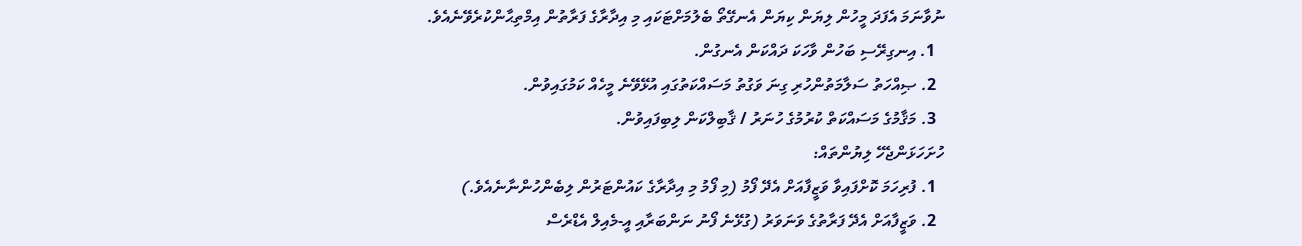ނުވާނަމަ އެފަދަ މީހުން ލިޔަން ކިޔަން އެނގޭތޯ ބެލުމަށްޓަކައި މި އިދާރާގެ ފަރާތުން އިމްތިޙާންކުރެވޭނެއެވެ.
  1. އިނގިރޭސި ބަހުން ވާހަކަ ދައްކަން އެނގުން.
  2. ޞިއްހަތު ސަލާމަތުންހުރި ގިނަ ވަގުތު މަސައްކަތުގައި އުޅޭވޭނެ މީހެއް ކަމުގައިވުން.
  3. މަޤާމުގެ މަސައްކަތް ކުރުމުގެ ހުނަރު / ޤާބިލްކަން ލިބިފައިވުން.
ހުށަހަޅަންޖެހޭ ލިޔުންތައް:
  1. ފުރިހަމަ ކޮށްފައިވާ ވަޒީފާއަށް އެދޭ ފޯމު (މި ފޯމު މި އިދާރާގެ ކައުންޓަރުން ލިބެންހުންނާނެއެވެ.)
  2. ވަޒީފާއަށް އެދޭ ފަރާތުގެ ވަނަވަރު (ގުޅޭނެ ފޯނު ނަންބަރާއި އީ-މެއިލް އެޑްރެސް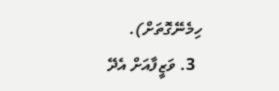ހިމެނޭގޮތަށް).
  3. ވަޒީފާއަށް އެދޭ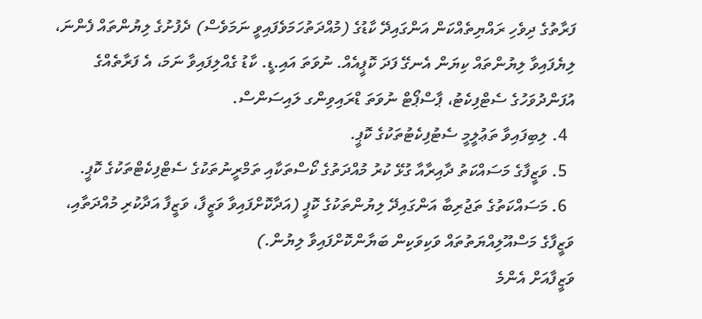ފަރާތުގެ ދިވެހި ރައްޔިތެއްކަން އަންގައިދޭ ކާޑުގެ (މުއްދަތުހަމަވެފައިވީ ނަމަވެސް) ދެފުށުގެ ލިޔުންތައް ފެންނަ، ލިޔެފައިވާ ލިޔުންތައް ކިޔަން އެނގޭ ފަދަ ކޮޕީއެއް. ނުވަތަ އައި.ޑީ. ކާޑު ގެއްލިފައިވާ ނަމަ، އެ ފަރާތެއްގެ އުފަންދުވަހުގެ ސެޓްފިކެޓު، ޕާސްޕޯޓް ނުވަތަ ޑްރައިވިންގ ލައިސަންސް.
  4. ލިބިފައިވާ ތަޢުލީމީ ސެޓުފިކެޓުތަކުގެ ކޮޕީ.
  5. ވަޒީފާގެ މަސައްކަތު ދާއިރާއާ ގުޅޭ ކުރު މުއްދަތުގެ ކޯސްތަކާއި ތަމްރީނުތަކުގެ ސެޓްފިކެޓްތަކުގެ ކޮޕީ.
  6. މަސައްކަތުގެ ތަޖުރިބާ އަންގައިދޭ ލިޔުންތަކުގެ ކޮޕީ (އަދާކޮށްފައިވާ ވަޒީފާ، ވަޒީފާ އަދާކުރި މުއްދަތާއި، ވަޒީފާގެ މަސްއޫލިއްޔަތުތައް ވަކިވަކިން ބަޔާންކޮށްފައިވާ ލިޔުން.)
ވަޒީފާއަށް އެންމެ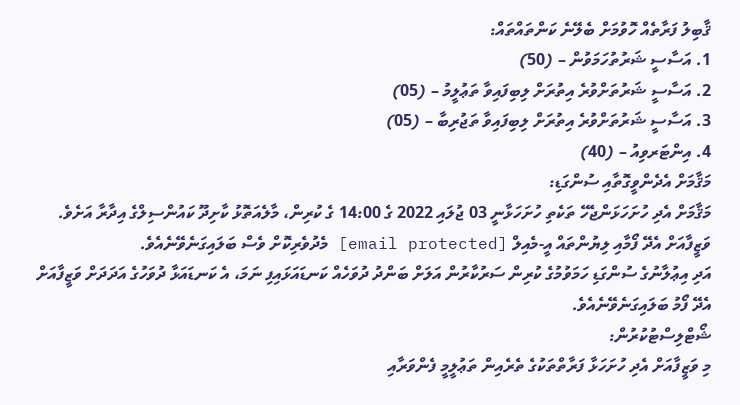ޤާބިލު ފަރާތެއް ހޮވުމަށް ބެލޭނެ ކަންތައްތައް:
1. އަސާސީ ޝަރުތުހަމަވުން – (50)
2. އަސާސީ ޝަރުތަށްވުރެ އިތުރަށް ލިބިފައިވާ ތަޢުލީމު – (05)
3. އަސާސީ ޝަރުތަށްވުރެ އިތުރަށް ލިބިފައިވާ ތަޖުރިބާ – (05)
4. އިންޓަރވިއު – (40)
މަޤާމަށް އެދެންވީގޮތާއި ސުންގަޑި:
މަޤާމަށް އެދި ހުށަހަޅަންޖެހޭ ތަކެތި ހުށަހަޅާނީ 03 ޖުލައި 2022 ގެ 14:00 ގެ ކުރިން، މާލެއަތޮޅު ކާށިދޫ ކައުންސިލްގެ އިދާރާ އަށެވެ. ވަޒީފާއަށް އެދޭ ފޯމާއި ލިޔުންތައް އީ-މެއިލް [email protected] މެދުވެރިކޮށް ވެސް ބަލައިގަނެވޭނެއެވެ.
އަދި އިޢުލާނުގެ ސުންގަޑި ހަމަވުމުގެ ކުރިން ސަރުކާރުން އަލަށް ބަންދު ދުވަހެއް ކަނޑައަޅައިފި ނަމަ، އެ ކަނޑައަޅާ ދުވަހުގެ އަދަދަށް ވަޒީފާއަށް އެދޭ ފޯމު ބަލައިގަނެވޭނެއެވެ.
ޝޯޓްލިސްޓުކުރުން:
މި ވަޒީފާއަށް އެދި ހުށަހަޅާ ފަރާތްތަކުގެ ތެރެއިން ތަޢުލީމީ ފެންވަރާއި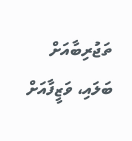ތަޖުރިބާއަށް ބަލައި، ވަޒީފާއަށް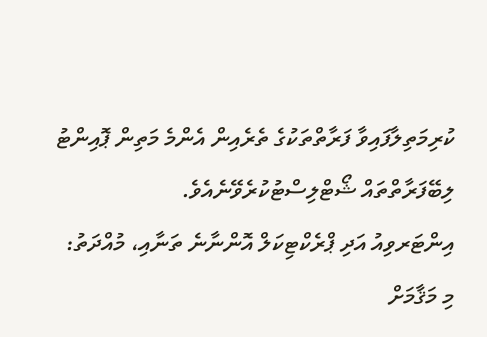ކުރިމަތިލާފައިވާ ފަރާތްތަކުގެ ތެރެއިން އެންމެ މަތިން ޕޮއިންޓު ލިބޭފަރާތްތައް ޝޯޓްލިސްޓުކުރެވޭނެއެވެ.
އިންޓަރވިއު އަދި ޕްރެކްޓިކަލް އޮންނާނެ ތަނާއި، މުއްދަތު:
މި މަޤާމަށް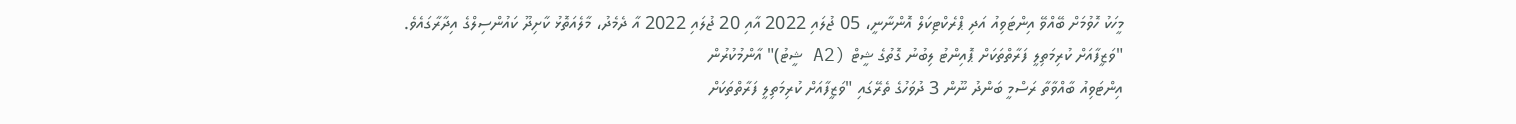މީހަކު ހޮވުމަށް ބޭއްވޭ އިންޓަވިއު އަދި ޕްރެކްޓިކަލް އޮންނާނީ، 05 ޖުލައި 2022 އާއި 20 ޖުލައި 2022 އާ ދެމެދު، މާލެއަތޮޅު ކާށިދޫ ކައުންސިލްގެ އިދާރާގައެވެ.
"ވަޒީފާއަށް ކުރިމަތިލީ ފަރާތްތަކަށް ޕޮއިންޓު ލިބުނު ގޮތުގެ ޝީޓް (A2 ޝީޓު)" އާންމުކުރުން
އިންޓަވިއު ބާއްވާތާ ރަސްމީ ބަންދު ނޫން 3 ދުވަހުގެ ތެރޭގައި "ވަޒީފާއަށް ކުރިމަތިލީ ފަރާތްތަކަށް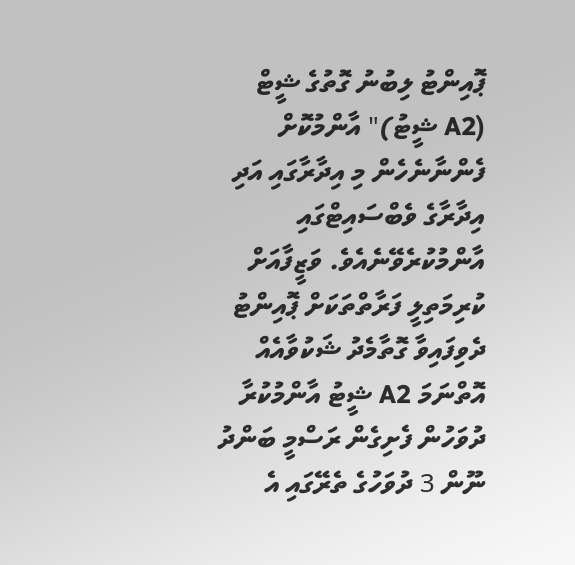ޕޮއިންޓު ލިބުނު ގޮތުގެ ޝީޓް (A2 ޝީޓު)" އާންމުކޮށް ފެންނާނެހެން މި އިދާރާގައި އަދި އިދާރާގެ ވެބްސައިޓްގައި އާންމުކުރެވޭނެއެވެ. ވަޒީފާއަށް ކުރިމަތިލީ ފަރާތްތަކަށް ޕޮއިންޓު ދެވިފައިވާ ގޮތާމެދު ޝަކުވާއެއް އޮތްނަމަ A2 ޝީޓު އާންމުކުރާ ދުވަހުން ފެށިގެން ރަސްމީ ބަންދު ނޫން 3 ދުވަހުގެ ތެރޭގައި އެ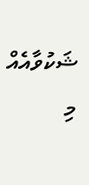ޝަކުވާއެއް މި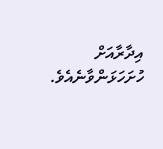އިދާރާއަށް ހުށަހަޅަންވާނެއެވެ.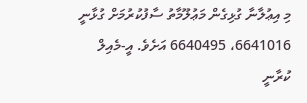މި އިޢުލާނާ ގުޅިގެން މަޢުލޫމާތު ސާފުކުރުމަށް ގުޅާނީ 6641016، 6640495 އަށެވެ. އީ-މެއިލް ކުރާނީ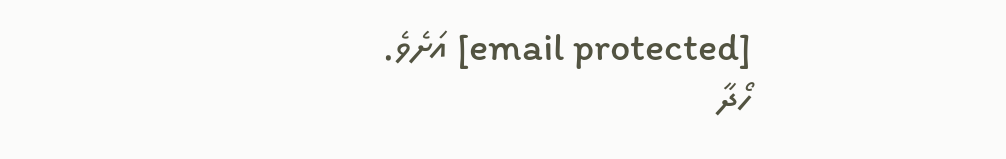[email protected] އަށެވެ.
ހޯދާ